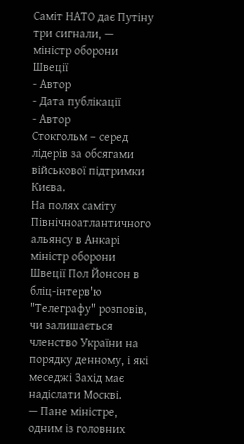Саміт НАТО дає Путіну три сигнали, — міністр оборони Швеції
- Автор
- Дата публікації
- Автор
Стокгольм – серед лідерів за обсягами військової підтримки Києва.
На полях саміту Північноатлантичного альянсу в Анкарі міністр оборони Швеції Пол Йонсон в бліц-інтерв'ю "Телеграфу" розповів, чи залишається членство України на порядку денному, і які меседжі Захід має надіслати Москві.
— Пане міністре, одним із головних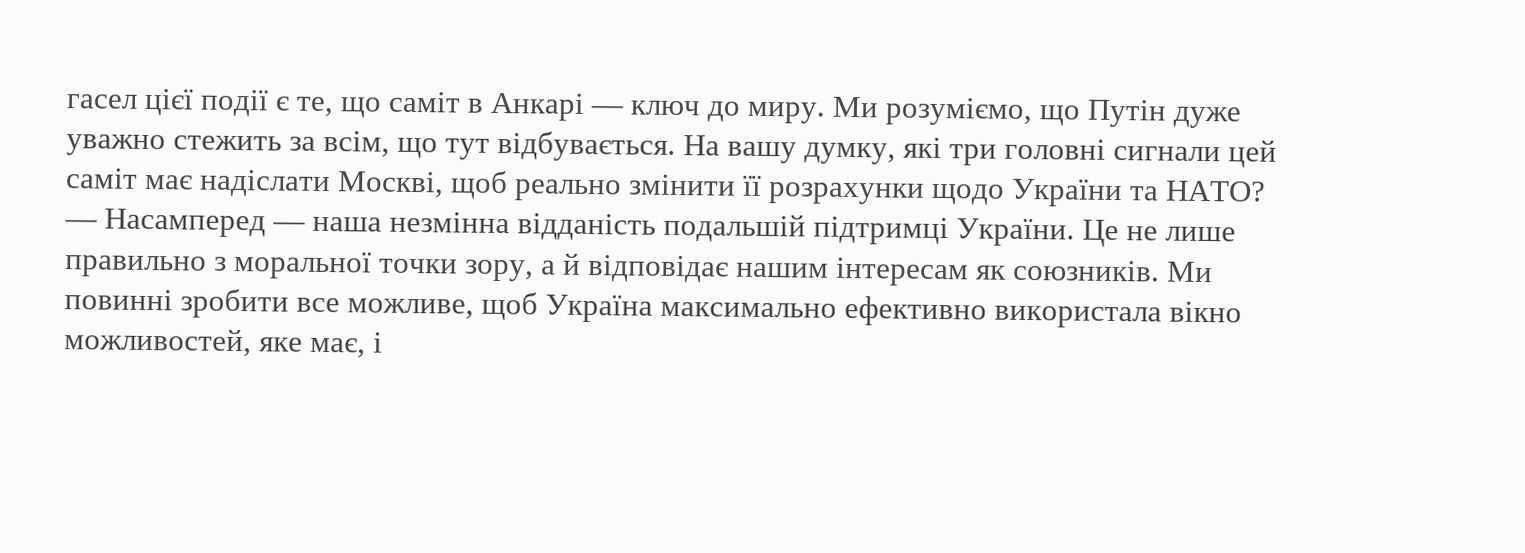гасел цієї події є те, що саміт в Анкарі — ключ до миру. Ми розуміємо, що Путін дуже уважно стежить за всім, що тут відбувається. На вашу думку, які три головні сигнали цей саміт має надіслати Москві, щоб реально змінити її розрахунки щодо України та НАТО?
— Насамперед — наша незмінна відданість подальшій підтримці України. Це не лише правильно з моральної точки зору, а й відповідає нашим інтересам як союзників. Ми повинні зробити все можливе, щоб Україна максимально ефективно використала вікно можливостей, яке має, і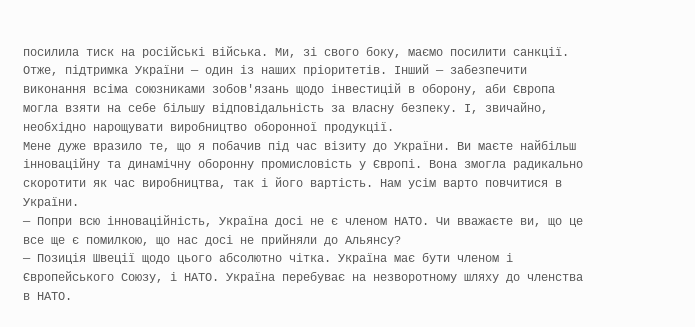посилила тиск на російські війська. Ми, зі свого боку, маємо посилити санкції.
Отже, підтримка України — один із наших пріоритетів. Інший — забезпечити виконання всіма союзниками зобов'язань щодо інвестицій в оборону, аби Європа могла взяти на себе більшу відповідальність за власну безпеку. І, звичайно, необхідно нарощувати виробництво оборонної продукції.
Мене дуже вразило те, що я побачив під час візиту до України. Ви маєте найбільш інноваційну та динамічну оборонну промисловість у Європі. Вона змогла радикально скоротити як час виробництва, так і його вартість. Нам усім варто повчитися в України.
— Попри всю інноваційність, Україна досі не є членом НАТО. Чи вважаєте ви, що це все ще є помилкою, що нас досі не прийняли до Альянсу?
— Позиція Швеції щодо цього абсолютно чітка. Україна має бути членом і Європейського Союзу, і НАТО. Україна перебуває на незворотному шляху до членства в НАТО.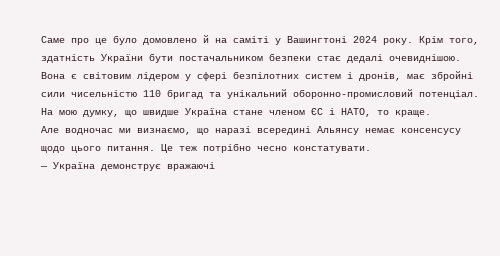Саме про це було домовлено й на саміті у Вашингтоні 2024 року. Крім того, здатність України бути постачальником безпеки стає дедалі очевиднішою. Вона є світовим лідером у сфері безпілотних систем і дронів, має збройні сили чисельністю 110 бригад та унікальний оборонно-промисловий потенціал.
На мою думку, що швидше Україна стане членом ЄС і НАТО, то краще.
Але водночас ми визнаємо, що наразі всередині Альянсу немає консенсусу щодо цього питання. Це теж потрібно чесно констатувати.
— Україна демонструє вражаючі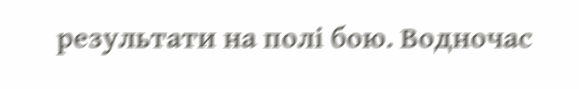результати на полі бою. Водночас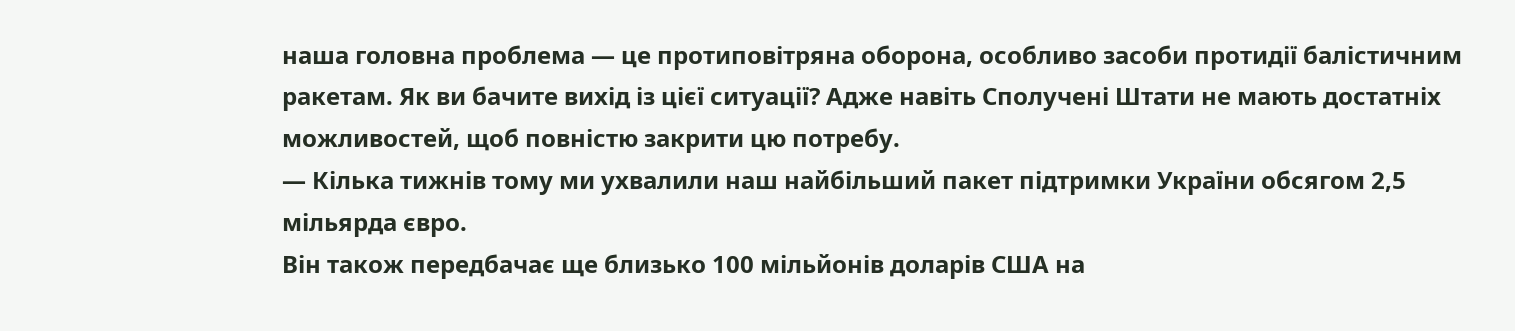наша головна проблема — це протиповітряна оборона, особливо засоби протидії балістичним ракетам. Як ви бачите вихід із цієї ситуації? Адже навіть Сполучені Штати не мають достатніх можливостей, щоб повністю закрити цю потребу.
— Кілька тижнів тому ми ухвалили наш найбільший пакет підтримки України обсягом 2,5 мільярда євро.
Він також передбачає ще близько 100 мільйонів доларів США на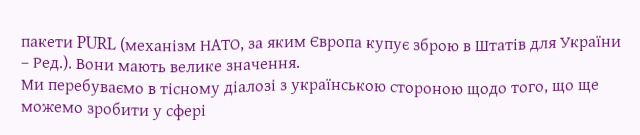пакети PURL (механізм НАТО, за яким Європа купує зброю в Штатів для України – Ред.). Вони мають велике значення.
Ми перебуваємо в тісному діалозі з українською стороною щодо того, що ще можемо зробити у сфері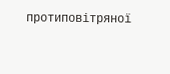протиповітряної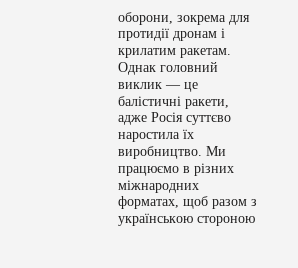оборони, зокрема для протидії дронам і крилатим ракетам.
Однак головний виклик — це балістичні ракети, адже Росія суттєво наростила їх виробництво. Ми працюємо в різних міжнародних форматах, щоб разом з українською стороною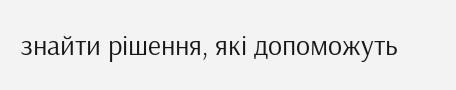знайти рішення, які допоможуть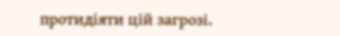протидіяти цій загрозі.